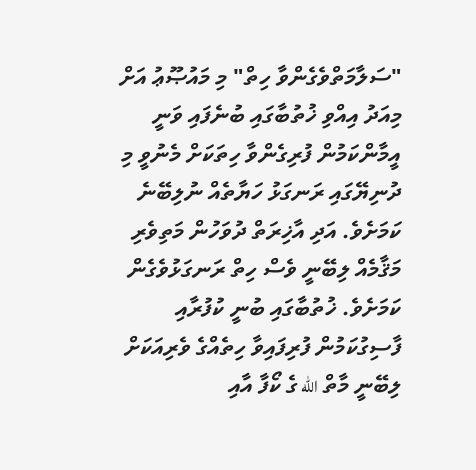"ސަލާމަތްވެގެންވާ ހިތް" މި މައުޞޫޢު އަށް މިއަދު އިއްވި ޚުތުބާގައި ބުނެފައި ވަނީ އީމާންކަމުން ފުރިގެންވާ ހިތަކަށް މެނުވީ މި ދުނިޔޭގައި ރަނގަޅު ހަޔާތެއް ނުލިބޭނެ ކަމަށެވެ. އަދި އާޚިރަތް ދުވަހުން މަތިވެރި މަޤާމެއް ލިބޭނީ ވެސް ހިތް ރަނގަޅުވެގެން ކަމަށެވެ. ޚުތުބާގައި ބުނީ ކުފުރާއި ފާސިގުކަމުން ފުރިފައިވާ ހިތެއްގެ ވެރިއަކަށް ލިބޭނީ މާތް الله ގެ ކޯފާ އާއި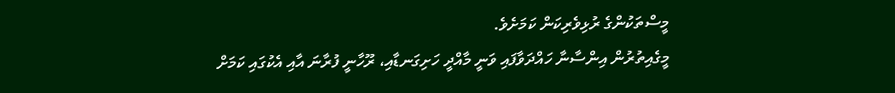މީސްތަކުންގެ ރުޅިވެރިކަން ކަމަށެވެ.
މީގެއިތުރުން އިންސާނާ ހައްދަވާފައި ވަނީ މާއްދީ ހަށިގަނޑާއި، ރޫހާނީ ފުރާނަ އާއި އެކުގައި ކަމަށް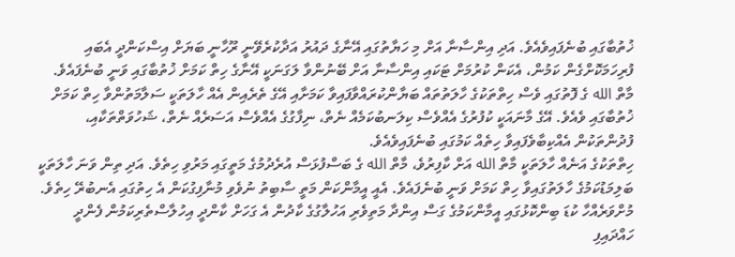ޚުތުބާގައި ބުނެފައިވެއެވެ. އަދި އިންސާނާ އަށް މި ހަޔާތުގައި އޭނާގެ ދައުރު އަދާކުރެވޭނީ ރޫހާނީ ބަޔަށް އިސްކަންދީ އެބައި ފުރިހަމަކޮށްގެން ކަމުން، އެކަން ކުރުމަށް ޓަކައި އިންސާނާ އަށް ބޭނުންވާ ލަގަނަކީ އޭނާގެ ހިތް ކަމަށް ޚުތުބާގައި ވަނީ ބުނެފައެވެ. މާތް الله ގެ ފޮތުގައި ވެސް ހިތްތަކުގެ ހާލަތުތައް ބަޔާންކުރައްވާފައިވާ ކަމަށާއި އޭގެ ތެރެއިން އެއް ހާލަތަކީ ސަލާމަތުންވާ ހިތް ކަމަށް ޚުތުބާގައި ވެއެވެ. އޭގެ މާނައަކީ ކުފުރުގެ އެއްވެސް ކިލަނބުކަމެއް ނެތް، ނިފާގުގެ އެއްވެސް އަސަރެއް ނެތް، ޝަހުވަތްތަކާއި، ފުދުންތަކުން އެއްކިބާވެފައިވާ ހިތެއް ކަމުގައި ބުނެފައިވެއެވެ.
ހިތްތަކުގެ އަނެއް ހާލަތަކީ މާތް الله އަށް ކާފިރުވެ، މާތް الله ގެ ބަސްފުޅަސް އުރެދުމުގެ މަތީގައި މަރުވި ހިތެވެ. އަދި ތިން ވަނަ ހާލަތަކީ ބަލިމަޑުކަމުގެ ހާލަތުގައިވާ ހިތް ކަމަށް ވަނީ ބުނެފައެވެ. އެއީ އީމާންކަން މަތީ ސާބިތު ނުވެވި މުނާފިގުކަން އެ ހިތުގައި އެނބުރޭ ހިތެވެ. މުށްވަރެއްހާ ކުޑަ ބިންކޮޅުގައި އީމާންކަމުގެ ގަސް އިންދާ މަތިވެރި އަހުލާގުގެ ކާދުން އެ ގަހަށް ކާންދީ އިހުލާސްތެރިކަމުން ފެންދީ ހައްދައިފި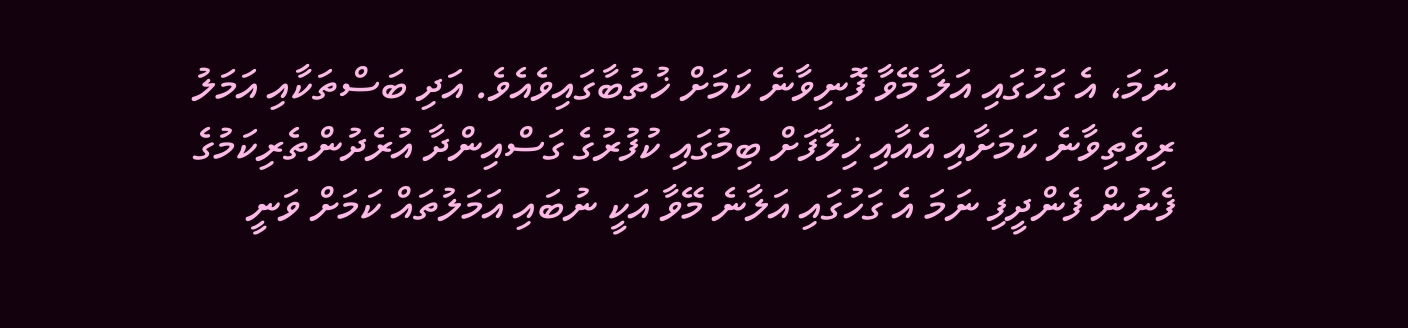ނަމަ، އެ ގަހުގައި އަލާ މޭވާ ފޮނިވާނެ ކަމަށް ޚުތުބާގައިވެއެވެ. އަދި ބަސްތަކާއި އަމަލު ރިވެތިވާނެ ކަމަށާއި އެއާއި ޚިލާފަށް ބިމުގައި ކުފުރުގެ ގަސްއިންދާ އުރެދުންތެރިކަމުގެ ފެނުން ފެންދީފި ނަމަ އެ ގަހުގައި އަލާނެ މޭވާ އަކީ ނުބައި އަމަލުތައް ކަމަށް ވަނީ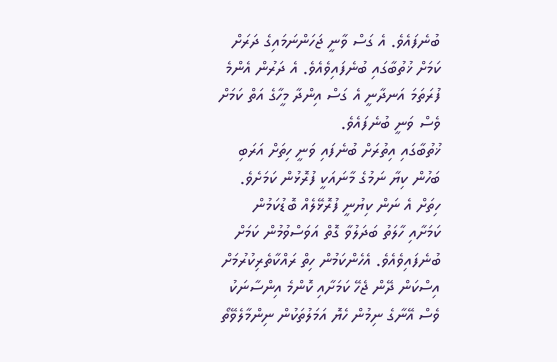ބުނެފައެވެ. އެ ގަސް ވާނީ ޖަހަންނަމައިގެ ދަރަށް ކަމަށް ޚުތުބާގައި ބުނެފައިވެއެވެ. އެ ދަރުން އެންމެ ފުރަތަމަ އަނދާނީ އެ ގަސް އިންދާ މީހާގެ އަތް ކަމަށް ވެސް ވަނީ ބުނެފައެވެ.
ޚުތުބާގައި އިތުރަށް ބުނެފައި ވަނީ ހިތަށް އަރަބި ބަހުން ކިޔާ ނަމުގެ މާނައަކީ ފުރޮޅުން ކަމަށެވެ. ހިތަށް އެ ނަން ކިޔުނީ ފުރޮޅޭލެއް ބޮޑުކަމުން ކަމަށާއި ހާލަތު ބަދަލުވާ ގޮތް އަވަސްވުމުން ކަމަށް ބުނެފައިވެއެވެ. އެހެންކަމުން ހިތް ރައްކާތެރިކުރުމަށް އިސްކަން ދޭން ޖެހޭ ކަމަށާއި ކޮންމެ އިންސާނަކު ވެސް އޭނާގެ ނިމުން ހެޔޮ އަމަލުތަކުން ނިންމާލެވޭތޯ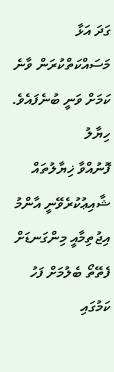ގަދަ އަޅާ މަސައްކަތްކުރަން ވާނެ ކަމަށް ވަނީ ބުނެފައެވެ.
ހިޔާލު
ފޮނުއްވާ ޚިޔާލުތައް ޝާއިޢުކުރެވޭނީ އާންމު އިޖުތިމާއީ މިންގަނޑަށް ފެތޭތޯ ބެލުމަށް ފަހު ކަމުގައި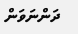ދަންނަވަން